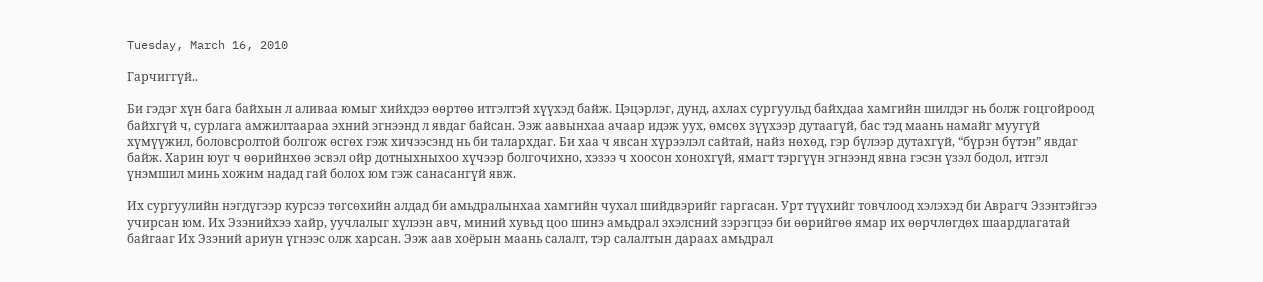Tuesday, March 16, 2010

Гарчиггүй..

Би гэдэг хүн бага байхын л аливаа юмыг хийхдээ өөртөө итгэлтэй хүүхэд байж. Цэцэрлэг, дунд, ахлах сургуульд байхдаа хамгийн шилдэг нь болж гоцгойроод байхгүй ч, сурлага амжилтаараа эхний эгнээнд л явдаг байсан. Ээж аавынхаа ачаар идэж уух, өмсөх зүүхээр дутаагүй, бас тэд маань намайг муугүй хүмүүжил, боловсролтой болгож өсгөх гэж хичээсэнд нь би талархдаг. Би хаа ч явсан хүрээлэл сайтай, найз нөхөд, гэр бүлээр дутахгүй, “бүрэн бүтэн” явдаг байж. Харин юуг ч өөрийнхөө эсвэл ойр дотныхныхоо хүчээр болгочихно, хэзээ ч хоосон хонохгүй, ямагт тэргүүн эгнээнд явна гэсэн үзэл бодол, итгэл үнэмшил минь хожим надад гай болох юм гэж санасангүй явж.

Их сургуулийн нэгдүгээр курсээ төгсөхийн алдад би амьдралынхаа хамгийн чухал шийдвэрийг гаргасан. Урт түүхийг товчлоод хэлэхэд би Аврагч Эзэнтэйгээ учирсан юм. Их Эзэнийхээ хайр, уучлалыг хүлээн авч, миний хувьд цоо шинэ амьдрал эхэлсний зэрэгцээ би өөрийгөө ямар их өөрчлөгдөх шаардлагатай байгааг Их Эзэний ариун үгнээс олж харсан. Ээж аав хоёрын маань салалт, тэр салалтын дараах амьдрал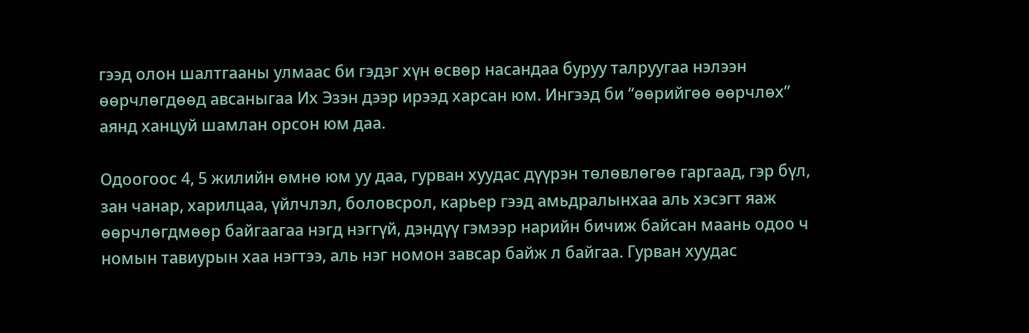гээд олон шалтгааны улмаас би гэдэг хүн өсвөр насандаа буруу талруугаа нэлээн өөрчлөгдөөд авсаныгаа Их Эзэн дээр ирээд харсан юм. Ингээд би “өөрийгөө өөрчлөх” аянд ханцуй шамлан орсон юм даа.

Одоогоос 4, 5 жилийн өмнө юм уу даа, гурван хуудас дүүрэн төлөвлөгөө гаргаад, гэр бүл, зан чанар, харилцаа, үйлчлэл, боловсрол, карьер гээд амьдралынхаа аль хэсэгт яаж өөрчлөгдмөөр байгаагаа нэгд нэггүй, дэндүү гэмээр нарийн бичиж байсан маань одоо ч номын тавиурын хаа нэгтээ, аль нэг номон завсар байж л байгаа. Гурван хуудас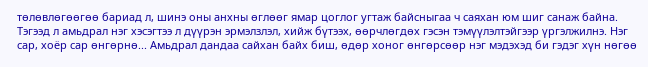төлөвлөгөөгөө бариад л, шинэ оны анхны өглөөг ямар цоглог угтаж байсныгаа ч саяхан юм шиг санаж байна. Тэгээд л амьдрал нэг хэсэгтээ л дүүрэн эрмэлзлэл, хийж бүтээх, өөрчлөгдөх гэсэн тэмүүлэлтэйгээр үргэлжилнэ. Нэг сар, хоёр сар өнгөрнө... Амьдрал дандаа сайхан байх биш, өдөр хоног өнгөрсөөр нэг мэдэхэд би гэдэг хүн нөгөө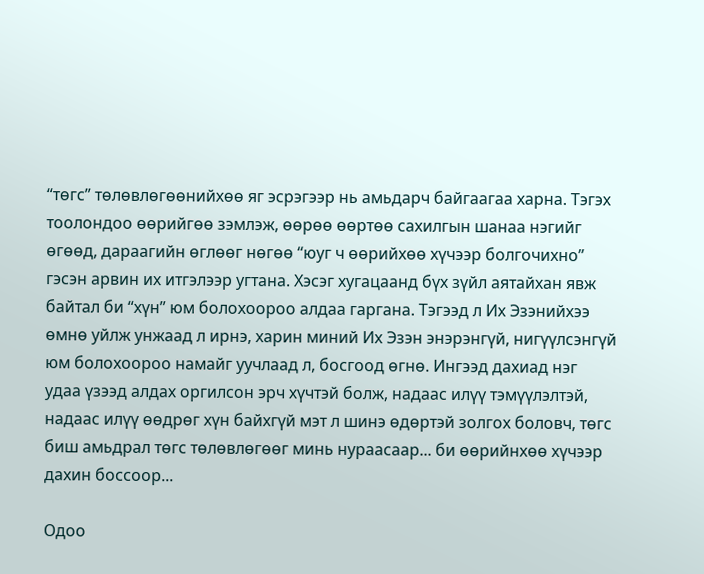“төгс” төлөвлөгөөнийхөө яг эсрэгээр нь амьдарч байгаагаа харна. Тэгэх тоолондоо өөрийгөө зэмлэж, өөрөө өөртөө сахилгын шанаа нэгийг өгөөд, дараагийн өглөөг нөгөө “юуг ч өөрийхөө хүчээр болгочихно” гэсэн арвин их итгэлээр угтана. Хэсэг хугацаанд бүх зүйл аятайхан явж байтал би “хүн” юм болохоороо алдаа гаргана. Тэгээд л Их Эзэнийхээ өмнө уйлж унжаад л ирнэ, харин миний Их Эзэн энэрэнгүй, нигүүлсэнгүй юм болохоороо намайг уучлаад л, босгоод өгнө. Ингээд дахиад нэг удаа үзээд алдах оргилсон эрч хүчтэй болж, надаас илүү тэмүүлэлтэй, надаас илүү өөдрөг хүн байхгүй мэт л шинэ өдөртэй золгох боловч, төгс биш амьдрал төгс төлөвлөгөөг минь нураасаар... би өөрийнхөө хүчээр дахин боссоор...

Одоо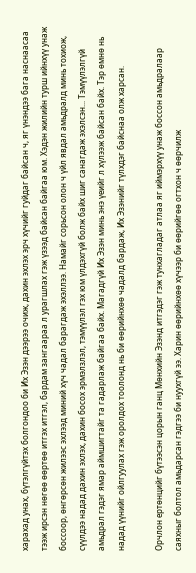харахад унах, бүтэлгүйтэх болгондоо би Их Эзэн дээрээ очиж, дахин эхлэх эрч хүчийг гуйдаг байсан ч, яг үнэндээ бага наснаасаа тээж ирсэн нөгөө өөртөө итгэх итгэл, бардам зангаараа л урагшлах гэж үзээд байсан байгаа юм. Хэдэн жилийн турш ийнхүү унаж боссоор, өнгөрсөн жилээс эхлээд миний хүч чадал барагдаж эхэллээ. Намайг сорьсон олон ч үйл явдал амьдралд минь тохиож, сүүлдээ надад дахин эхлэх, дахин босох эрмэлзлэл, тэмүүлэл гэх юм үлдэхгүй болж байх шиг санагдаж эхэлсэн... Тэмүүлэлгүй амьдрал гэдэг ямар аймшигтайг та гадарлаж байгаа байх. Магадгүй Их Эзэн минь энэ үеийг л хүлээж байсан байх. Тэр өмнө нь надад үүнийг ойлгуулах гэж оролдох тоолонд нь би өөрийнхөө чадалд бардаж, Их Эзэнийг түлхдэг байснаа олж харсан.

Орчлон ертөнцийг бүтээсэн цорын ганц Мөнхийн Эзэнд итгэдэг гэж тунхагладаг атлаа яг иймэрхүү унаж боссон амьдралаар саяхныг болтол амьдарсан гэдгээ би нуухгүй ээ. Харин өөрийнхөө хүчээр би өөрийгөө огтхон ч өөрчилж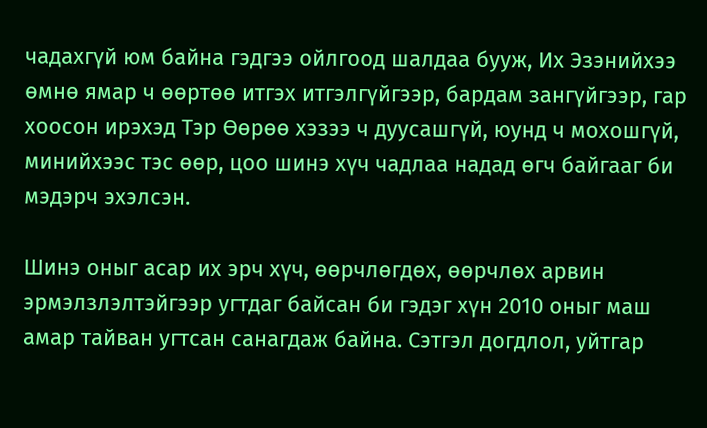чадахгүй юм байна гэдгээ ойлгоод шалдаа бууж, Их Эзэнийхээ өмнө ямар ч өөртөө итгэх итгэлгүйгээр, бардам зангүйгээр, гар хоосон ирэхэд Тэр Өөрөө хэзээ ч дуусашгүй, юунд ч мохошгүй, минийхээс тэс өөр, цоо шинэ хүч чадлаа надад өгч байгааг би мэдэрч эхэлсэн.

Шинэ оныг асар их эрч хүч, өөрчлөгдөх, өөрчлөх арвин эрмэлзлэлтэйгээр угтдаг байсан би гэдэг хүн 2010 оныг маш амар тайван угтсан санагдаж байна. Сэтгэл догдлол, уйтгар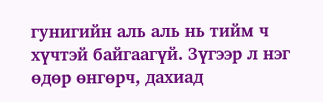гунигийн аль аль нь тийм ч хүчтэй байгаагүй. Зүгээр л нэг өдөр өнгөрч, дахиад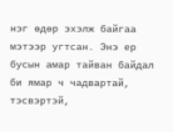нэг өдөр эхэлж байгаа мэтээр угтсан. Энэ ер бусын амар тайван байдал би ямар ч чадвартай, тэсвэртэй,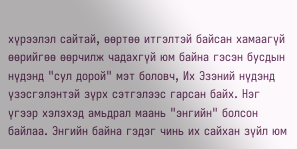хүрээлэл сайтай, өөртөө итгэлтэй байсан хамаагүй өөрийгөө өөрчилж чадахгүй юм байна гэсэн бусдын нүдэнд "сул дорой" мэт боловч, Их Эзэний нүдэнд үзэсгэлэнтэй зүрх сэтгэлээс гарсан байх. Нэг үгээр хэлэхэд амьдрал маань "энгийн" болсон байлаа. Энгийн байна гэдэг чинь их сайхан зүйл юм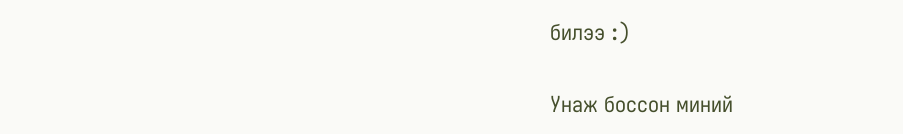билээ :)

Унаж боссон миний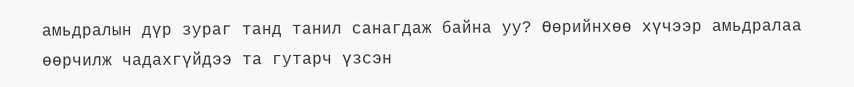амьдралын дүр зураг танд танил санагдаж байна уу? Өөрийнхөө хүчээр амьдралаа өөрчилж чадахгүйдээ та гутарч үзсэн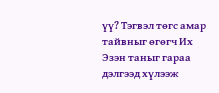үү? Тэгвэл төгс амар тайвныг өгөгч Их Эзэн таныг гараа дэлгээд хүлээж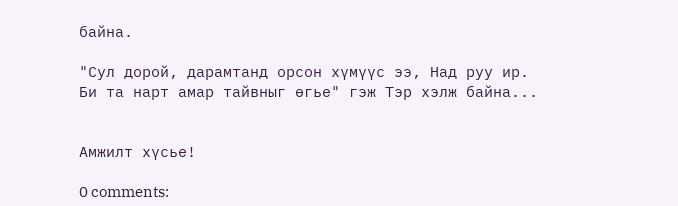байна.

"Сул дорой, дарамтанд орсон хүмүүс ээ, Над руу ир. Би та нарт амар тайвныг өгье" гэж Тэр хэлж байна...


Амжилт хүсье!

0 comments: